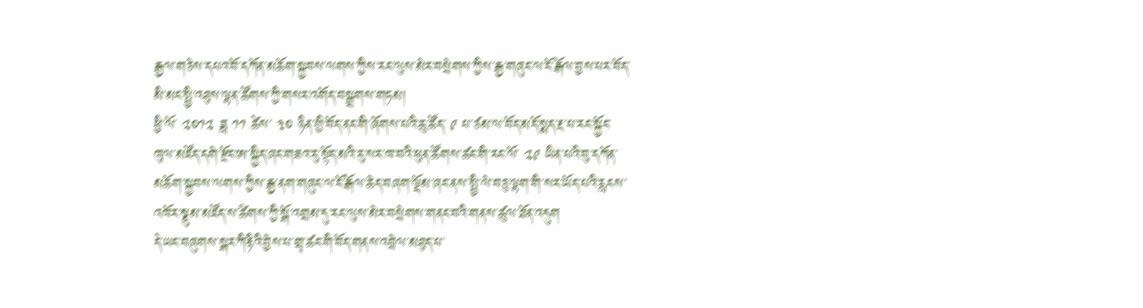རྒྱལ་གཅེས་དཔའ་བོ་དཀོན་མཆོག་སྐྱབས་ལགས་ཀྱིས་རང་ལུས་མེར་བསྲེགས་ཀྱིས་རྒྱ་གཞུང་ལ་ངོ་རྒོལ་བྱས་པར་བོད་མི་མང་སྤྱི་འཐུས་ལྷན་ཚོགས་ཀྱི་གསར་འགོད་བསྒྲགས་གཏམ།
ཕྱི་ལོ་ ༢༠༡༢ ཟླ ༡༡ ཚེས་ ༣༠ ཉིན་གྱི་བོད་ནང་གི་ཞོགས་པའི་ཆུ་ཚོད་ ༩ པ་ཙམ་ལ་བོད་མདོ་སྨད་རྔ་པ་རང་སྐྱོང་ཁུལ་མཛོད་དགེ་རྫོང་ཨ་སྐྱིད་ཞང་གཟའ་རུ་སྟོད་མའི་རུ་སར་ཁ་བའི་ཕུན་ཚོགས་ཚང་གི་རང་ལོ་ ༢༩ ཡིན་པའི་བུ་དཀོན་མཆོག་སྐྱབས་ལགས་ཀྱིས་རྒྱ་ནག་གཞུང་ལ་ངོ་རྒོལ་ཆེད་བཞག་ལྡོམ་ཞང་ནས་སྤྱི་ལེ་བཅུ་ལྷག་གི་སར་ཡོད་པའི་རླངས་འཁོར་སྣུམ་མཛོད་ས་ཚིགས་ཀྱི་སྒོ་འགྲམ་དུ་རང་ལུས་མེར་བསྲེགས་གནང་བའི་གནས་ཚུལ་ཐོན་འདུག
དེ་ཡང་བཞུགས་སྒར་ཀིརྟིའི་བྱེས་པ་གྲྭ་ཚང་གི་བོད་གནས་འབྲེལ་མཐུད་པ་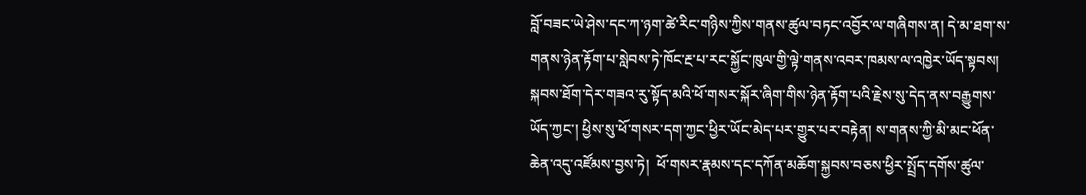བློ་བཟང་ཡེ་ཤེས་དང་ཀ་ཉག་ཚེ་རིང་གཉིས་ཀྱིས་གནས་ཚུལ་བཏང་འབྱོར་ལ་གཞིགས་ན། དེ་མ་ཐག་ས་གནས་ཉེན་རྟོག་པ་སླེབས་ཏེ་ཁོང་རྔ་པ་རང་སྐྱོང་ཁུལ་གྱི་ལྟེ་གནས་འབར་ཁམས་ལ་འཁྱེར་ཡོད་སྟབས། སྐབས་ཐོག་དེར་གཟའ་རུ་སྟོད་མའི་ཕོ་གསར་སྐོར་ཞིག་གིས་ཉེན་རྟོག་པའི་རྗེས་སུ་དེད་ནས་བརྒྱུགས་ཡོད་ཀྱང་། ཕྱིས་སུ་ཕོ་གསར་དག་ཀྱང་ཕྱིར་ཡོང་མེད་པར་གྱུར་པར་བརྟེན། ས་གནས་ཀྱི་མི་མང་ཕོན་ཆེན་འདུ་འཛོམས་བྱས་ཏེ།  ཕོ་གསར་རྣམས་དང་དཀོན་མཆོག་སྐྱབས་བཅས་ཕྱིར་སྤྲོད་དགོས་ཚུལ་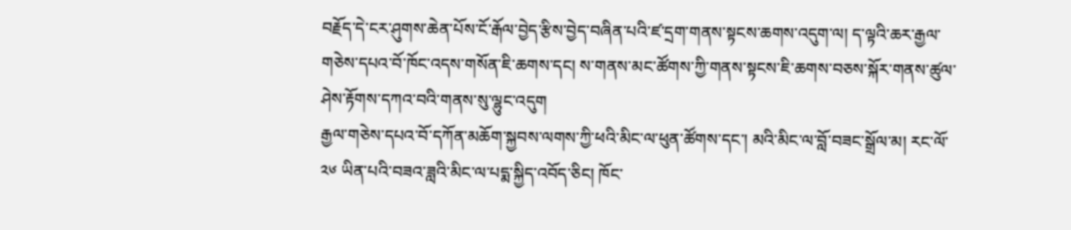བརྗོད་དེ་ངར་ཤུགས་ཆེན་པོས་ངོ་རྒོལ་བྱེད་རྩིས་བྱེད་བཞིན་པའི་ཛ་དྲག་གནས་སྟངས་ཆགས་འདུག་ལ། ད་ལྟའི་ཆར་རྒྱལ་གཅེས་དཔའ་བོ་ཁོང་འདས་གསོན་ཇི་ཆགས་དང། ས་གནས་མང་ཚོགས་ཀྱི་གནས་སྟངས་ཇི་ཆགས་བཅས་སྐོར་གནས་ཚུལ་ཤེས་རྟོགས་དཀའ་བའི་གནས་སུ་ལྷུང་འདུག
རྒྱལ་གཅེས་དཔའ་བོ་དཀོན་མཆོག་སྐྱབས་ལགས་ཀྱི་ཕའི་མིང་ལ་ཕུན་ཚོགས་དང་། མའི་མིང་ལ་བློ་བཟང་སྒྲོལ་མ། རང་ལོ་ ༢༦ ཡིན་པའི་བཟའ་ཟླའི་མིང་ལ་པདྨ་སྐྱིད་འབོད་ཅིང། ཁོང་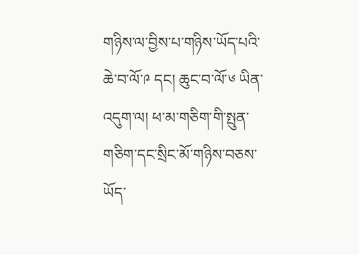གཉིས་ལ་བྱིས་པ་གཉིས་ཡོད་པའི་ཆེ་བ་ལོ་༩ དང། ཆུང་བ་ལོ་༦ ཡིན་འདུག་ལ། ཕ་མ་གཅིག་གི་སྤུན་གཅིག་དང་སྲིང་མོ་གཉིས་བཅས་ཡོད་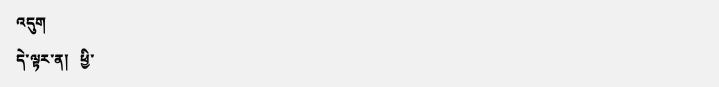འདུག
དེ་ལྟར་ན།   ཕྱི་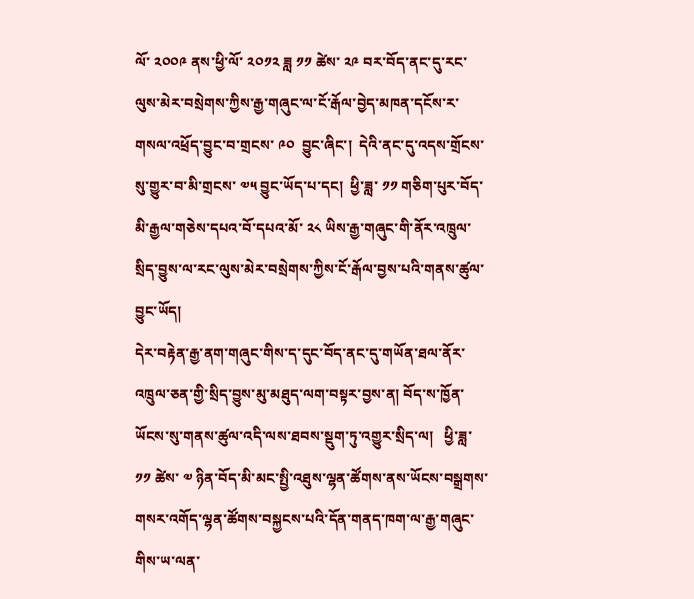ལོ་ ༢༠༠༩ ནས་ཕྱི་ལོ་ ༢༠༡༢ ཟླ ༡༡ ཚེས་ ༢༩ བར་བོད་ནང་དུ་རང་ལུས་མེར་བསྲེགས་ཀྱིས་རྒྱ་གཞུང་ལ་ངོ་རྒོལ་བྱེད་མཁན་དངོས་ར་གསལ་འཕྲོད་བྱུང་བ་གྲངས་ ༩༠  བྱུང་ཞིང་།  དེའི་ནང་དུ་འདས་གྲོངས་སུ་གྱུར་བ་མི་གྲངས་ ༧༥ བྱུང་ཡོད་པ་དང།  ཕྱི་ཟླ་ ༡༡ གཅིག་པུར་བོད་མི་རྒྱལ་གཅེས་དཔའ་བོ་དཔའ་མོ་ ༢༨ ཡིས་རྒྱ་གཞུང་གི་ནོར་འཁྲུལ་སྲིད་བྱུས་ལ་རང་ལུས་མེར་བསྲེགས་ཀྱིས་ངོ་རྒོལ་བྱས་པའི་གནས་ཚུལ་བྱུང་ཡོད།
དེར་བརྟེན་རྒྱ་ནག་གཞུང་གིས་ད་དུང་བོད་ནང་དུ་གཡོན་ཐལ་ནོར་འཁྲུལ་ཅན་གྱི་སྲིད་བྱུས་མུ་མཐུད་ལག་བསྟར་བྱས་ན། བོད་ས་ཁྱོན་ཡོངས་སུ་གནས་ཚུལ་འདི་ལས་ཐབས་སྡུག་ཏུ་འགྱུར་སྲིད་ལ།   ཕྱི་ཟླ་ ༡༡ ཚེས་ ༧ ཉིན་བོད་མི་མང་སྤྱི་འཐུས་ལྷན་ཚོགས་ནས་ཡོངས་བསྒྲགས་གསར་འགོད་ལྷན་ཚོགས་བསྐྱངས་པའི་དོན་གནད་ཁག་ལ་རྒྱ་གཞུང་གིས་ཡ་ལན་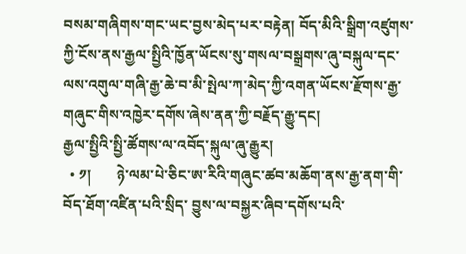བསམ་གཞིགས་གང་ཡང་བྱས་མེད་པར་བརྟེན། བོད་མིའི་སྒྲིག་འཛུགས་ཀྱི་ངོས་ནས་རྒྱལ་སྤྱིའི་ཁྱོན་ཡོངས་སུ་གསལ་བསྒྲགས་ཞུ་བསྐུལ་དང་ལས་འགུལ་གཞི་རྒྱ་ཆེ་བ་མི་སྤེལ་ཀ་མེད་ཀྱི་འགན་ཡོངས་རྫོགས་རྒྱ་གཞུང་གིས་འཁྱེར་དགོས་ཞེས་ནན་ཀྱི་བརྗོད་རྒྱུ་དང།
རྒྱལ་སྤྱིའི་སྤྱི་ཚོགས་ལ་འབོད་སྐུལ་ཞུ་རྒྱུར།
  • ༡།       ཉེ་ལམ་པེ་ཅིང་ཨ་རིའི་གཞུང་ཚབ་མཆོག་ནས་རྒྱ་ནག་གི་བོད་ཐོག་འཛིན་པའི་སྲིད་ བྱུས་ལ་བསྐྱར་ཞིབ་དགོས་པའི་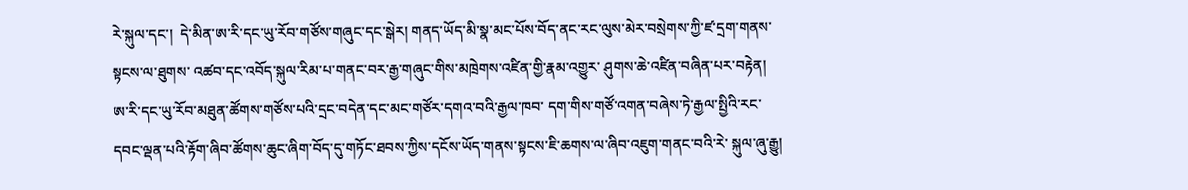རེ་སྐུལ་དང་།  དེ་མིན་ཨ་རི་དང་ཡུ་རོབ་གཙོས་གཞུང་དང་སྒེར། གནད་ཡོད་མི་སྣ་མང་པོས་བོད་ནང་རང་ལུས་མེར་བསྲེགས་ཀྱི་ཛ་དྲག་གནས་སྟངས་ལ་ཐུགས་ འཚབ་དང་འབོད་སྐུལ་རིམ་པ་གནང་བར་རྒྱ་གཞུང་གིས་མཁྲེགས་འཛིན་གྱི་རྣམ་འགྱུར་ ཤུགས་ཆེ་འཛིན་བཞིན་པར་བརྟེན། ཨ་རི་དང་ཡུ་རོབ་མཐུན་ཚོགས་གཙོས་པའི་དྲང་བདེན་དང་མང་གཙོར་དགའ་བའི་རྒྱལ་ཁབ་ དག་གིས་གཙོ་འགན་བཞེས་ཏེ་རྒྱལ་སྤྱིའི་རང་དབང་ལྡན་པའི་རྟོག་ཞིབ་ཚོགས་ཆུང་ཞིག་བོད་དུ་གཏོང་ཐབས་ཀྱིས་དངོས་ཡོད་གནས་སྟངས་ཇི་ཆགས་ལ་ཞིབ་འཇུག་གནང་བའི་རེ་ སྐུལ་ཞུ་རྒྱུ།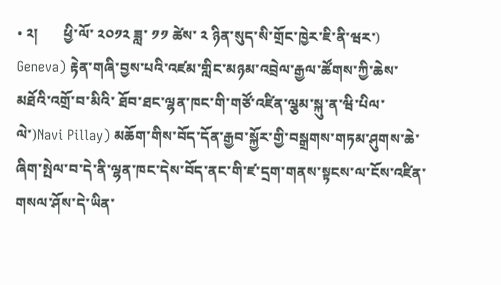• ༢།       ཕྱི་ལོ་ ༢༠༡༢ ཟླ་ ༡༡ ཚེས་ ༢ ཉིན་སུད་སི་གྲོང་ཁྱེར་ཇི་ནི་ཝར་) Geneva) རྟེན་གཞི་བྱས་པའི་འཛམ་གླིང་མཉམ་འབྲེལ་རྒྱལ་ཚོགས་ཀྱི་ཆེས་མཐོའི་འགྲོ་བ་མིའི་ ཐོབ་ཐང་ལྷན་ཁང་གི་གཙོ་འཛིན་ལྕམ་སྐུ་ན་ཝི་པིལ་ལེ་)Navi Pillay) མཆོག་གིས་བོད་དོན་རྒྱབ་སྐྱོར་གྱི་བསྒྲགས་གཏམ་ཤུགས་ཆེ་ཞིག་སྤེལ་བ་དེ་ནི་ལྷན་ཁང་དེས་བོད་ནང་གི་ཛ་དྲག་གནས་སྟངས་ལ་ངོས་འཛིན་གསལ་ཤོས་དེ་ཡིན་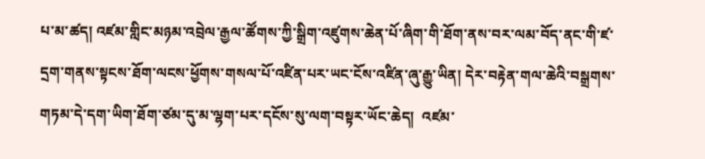པ་མ་ཚད། འཛམ་གླིང་མཉམ་འབྲེལ་རྒྱལ་ཚོགས་ཀྱི་སྒྲིག་འཛུགས་ཆེན་པོ་ཞིག་གི་ཐོག་ནས་བར་ལམ་བོད་ནང་གི་ཛ་དྲག་གནས་སྟངས་ཐོག་ལངས་ཕྱོགས་གསལ་པོ་འཛིན་པར་ཡང་ངོས་འཛིན་ཞུ་རྒྱུ་ཡིན། དེར་བརྟེན་གལ་ཆེའི་བསྒྲགས་གཏམ་དེ་དག་ཡིག་ཐོག་ཙམ་དུ་མ་ལྷག་པར་དངོས་སུ་ལག་བསྟར་ཡོང་ཆེད།  འཛམ་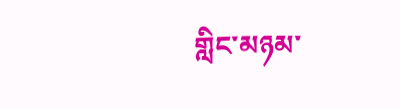གླིང་མཉམ་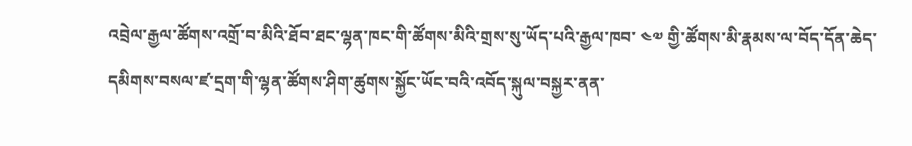འབྲེལ་རྒྱལ་ཚོགས་འགྲོ་བ་མིའི་ཐོབ་ཐང་ལྷན་ཁང་གི་ཚོགས་མིའི་གྲས་སུ་ཡོད་པའི་རྒྱལ་ཁབ་ ༤༧ གྱི་ཚོགས་མི་རྣམས་ལ་བོད་དོན་ཆེད་དམིགས་བསལ་ཛ་དྲག་གི་ལྷན་ཚོགས་ཤིག་ཚུགས་སྐྱོང་ཡོང་བའི་འབོད་སྐུལ་བསྐྱར་ནན་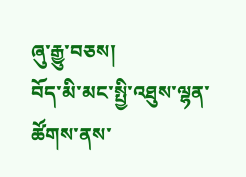ཞུ་རྒྱུ་བཅས།
བོད་མི་མང་སྤྱི་འཐུས་ལྷན་ཚོགས་ནས་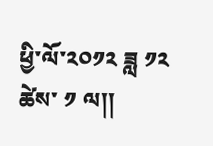ཕྱི་ལོ་༢༠༡༢ ཟླ ༡༢ ཚེས་ ༡ ལ།།